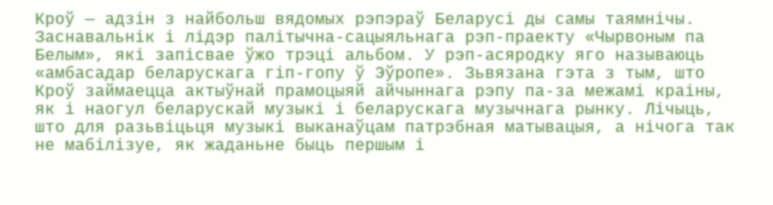Кроў — адзін з найбольш вядомых рэпэраў Беларусі ды самы таямнічы. Заснавальнік і лідэр палітычна-сацыяльнага рэп-праекту «Чырвоным па Белым», які запісвае ўжо трэці альбом. У рэп-асяродку яго называюць «амбасадар беларускага гіп-гопу ў Эўропе». Зьвязана гэта з тым, што Кроў займаецца актыўнай прамоцыяй айчыннага рэпу па-за межамі краіны, як і наогул беларускай музыкі і беларускага музычнага рынку. Лічыць, што для разьвіцьця музыкі выканаўцам патрэбная матывацыя, а нічога так не мабілізуе, як жаданьне быць першым і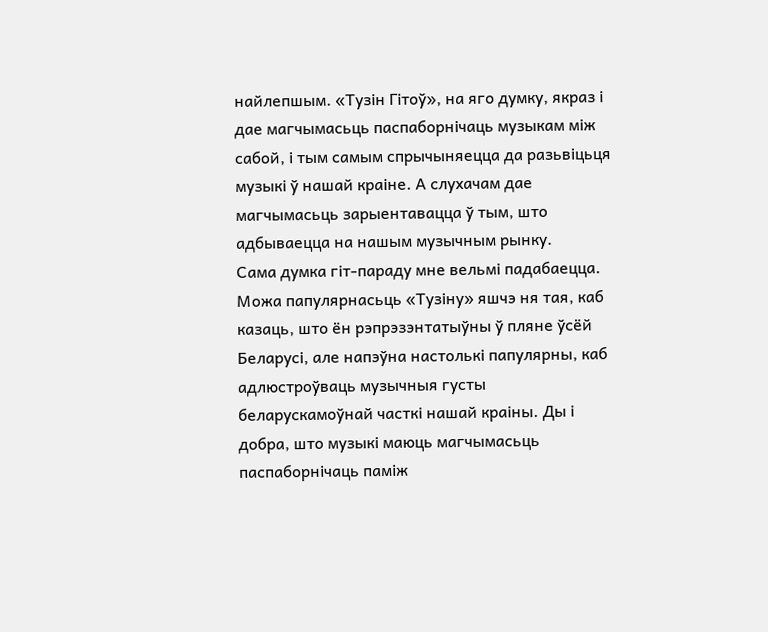найлепшым. «Тузін Гітоў», на яго думку, якраз і дае магчымасьць паспаборнічаць музыкам між сабой, і тым самым спрычыняецца да разьвіцьця музыкі ў нашай краіне. А слухачам дае магчымасьць зарыентавацца ў тым, што адбываецца на нашым музычным рынку.
Сама думка гіт-параду мне вельмі падабаецца. Можа папулярнасьць «Тузіну» яшчэ ня тая, каб казаць, што ён рэпрэзэнтатыўны ў пляне ўсёй Беларусі, але напэўна настолькі папулярны, каб адлюстроўваць музычныя густы беларускамоўнай часткі нашай краіны. Ды і добра, што музыкі маюць магчымасьць паспаборнічаць паміж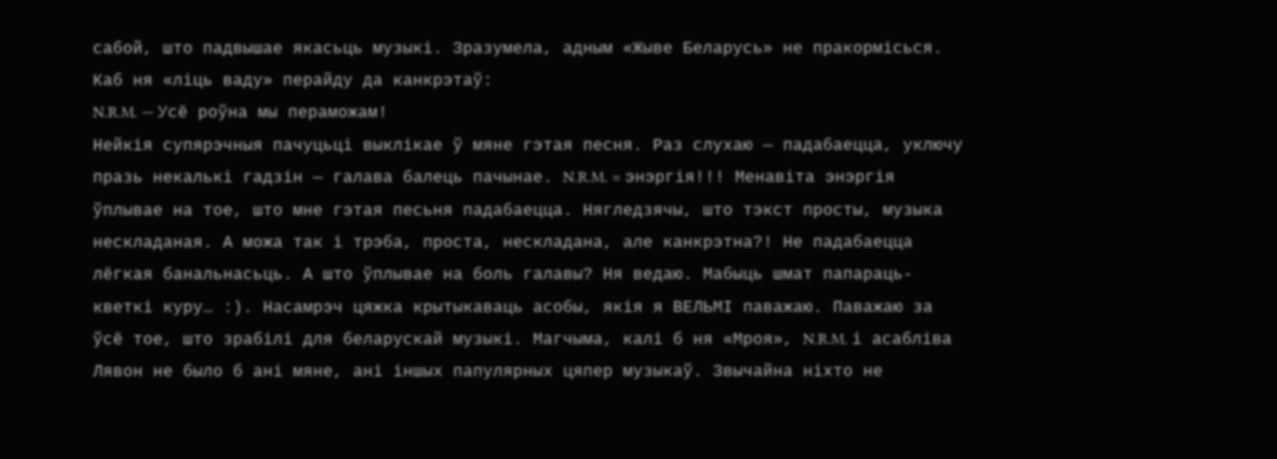сабой, што падвышае якасьць музыкі. Зразумела, адным «Жыве Беларусь» не пракормісься.
Каб ня «ліць ваду» перайду да канкрэтаў:
N.R.M. — Усё роўна мы пераможам!
Нейкія супярэчныя пачуцьці выклікае ў мяне гэтая песня. Раз слухаю — падабаецца, уключу празь некалькі гадзін — галава балець пачынае. N.R.M. = энэргія!!! Менавіта энэргія ўплывае на тое, што мне гэтая песьня падабаецца. Нягледзячы, што тэкст просты, музыка нескладаная. А можа так і трэба, проста, нескладана, але канкрэтна?! Не падабаецца лёгкая банальнасьць. А што ўплывае на боль галавы? Ня ведаю. Мабыць шмат папараць-кветкі куру… :). Насамрэч цяжка крытыкаваць асобы, якія я ВЕЛЬМІ паважаю. Паважаю за ўсё тое, што зрабілі для беларускай музыкі. Магчыма, калі б ня «Мроя», N.R.M. і асабліва Лявон не было б ані мяне, ані іншых папулярных цяпер музыкаў. Звычайна ніхто не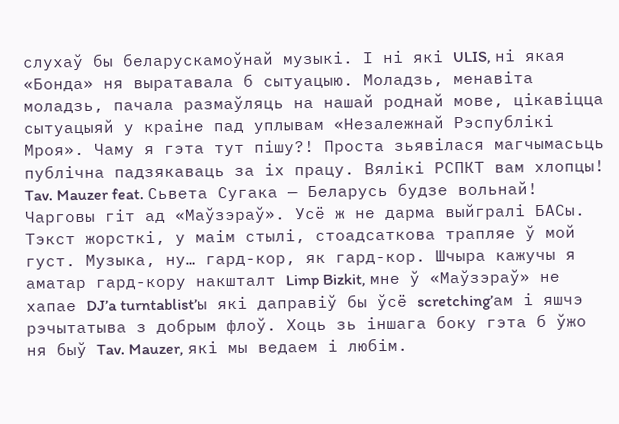слухаў бы беларускамоўнай музыкі. І ні які ULIS, ні якая «Бонда» ня выратавала б сытуацыю. Моладзь, менавіта моладзь, пачала размаўляць на нашай роднай мове, цікавіцца сытуацыяй у краіне пад уплывам «Незалежнай Рэспублікі Мроя». Чаму я гэта тут пішу?! Проста зьявілася магчымасьць публічна падзякаваць за іх працу. Вялікі РСПКТ вам хлопцы!
Tav. Mauzer feat. Сьвета Сугака — Беларусь будзе вольнай!
Чарговы гіт ад «Маўзэраў». Усё ж не дарма выйгралі БАСы. Тэкст жорсткі, у маім стылі, стоадсаткова трапляе ў мой густ. Музыка, ну… гард-кор, як гард-кор. Шчыра кажучы я аматар гард-кору накшталт Limp Bizkit, мне ў «Маўзэраў» не хапае DJ’a turntablist’ы які даправіў бы ўсё scretching’ам і яшчэ рэчытатыва з добрым флоў. Хоць зь іншага боку гэта б ўжо ня быў Tav. Mauzer, які мы ведаем і любім.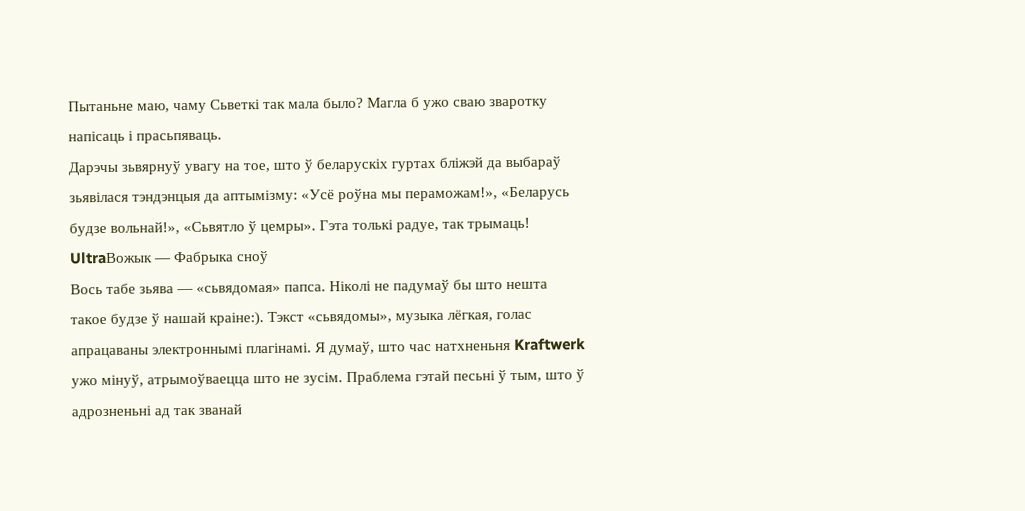Пытаньне маю, чаму Сьветкі так мала было? Магла б ужо сваю зваротку напісаць і прасьпяваць.
Дарэчы зьвярнуў увагу на тое, што ў беларускіх гуртах бліжэй да выбараў зьявілася тэндэнцыя да аптымізму: «Усё роўна мы пераможам!», «Беларусь будзе вольнай!», «Сьвятло ў цемры». Гэта толькі радуе, так трымаць!
UltraВожык — Фабрыка сноў
Вось табе зьява — «сьвядомая» папса. Ніколі не падумаў бы што нешта такое будзе ў нашай краіне:). Тэкст «сьвядомы», музыка лёгкая, голас апрацаваны электроннымі плагінамі. Я думаў, што час натхненьня Kraftwerk ужо мінуў, атрымоўваецца што не зусім. Праблема гэтай песьні ў тым, што ў адрозненьні ад так званай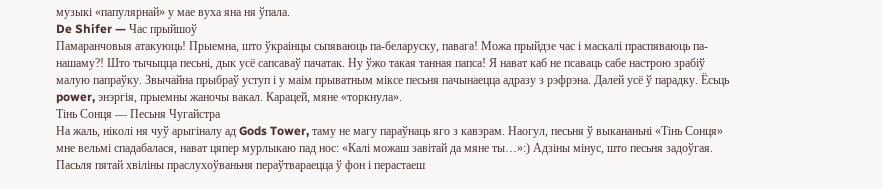музыкі «папулярнай» у мае вуха яна ня ўпала.
De Shifer — Час прыйшоў
Памаранчовыя атакуюць! Прыемна, што ўкраінцы сьпяваюць па-беларуску, павага! Можа прыйдзе час і маскалі праспяваюць па-нашаму?! Што тычыцца песьні, дык усё сапсаваў пачатак. Ну ўжо такая танная папса! Я нават каб не псаваць сабе настрою зрабіў малую папраўку. Звычайна прыбраў уступ і у маім прыватным міксе песьня пачынаецца адразу з рэфрэна. Далей усё ў парадку. Ёсьць power, энэргія, прыемны жаночы вакал. Карацей, мяне «торкнула».
Тінь Сонця — Песьня Чугайстра
На жаль, ніколі ня чуў арыгіналу ад Gods Tower, таму не магу параўнаць яго з кавэрам. Наогул, песьня ў выкананьні «Тінь Сонця» мне вельмі спадабалася, нават цяпер мурлыкаю пад нос: «Калі можаш завітай да мяне ты…»:) Адзіны мінус, што песьня задоўгая. Пасьля пятай хвіліны праслухоўваньня пераўтвараецца ў фон і перастаеш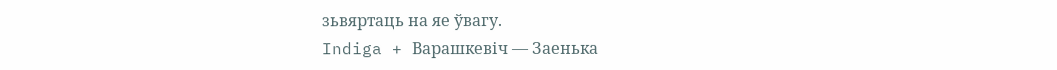зьвяртаць на яе ўвагу.
Indiga + Варашкевіч — Заенька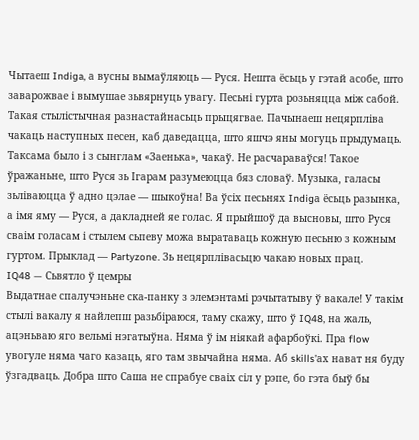Чытаеш Indiga, а вусны вымаўляюць — Руся. Нешта ёсьць у гэтай асобе, што заварожвае і вымушае зьвярнуць увагу. Песьні гурта розьняцца між сабой. Такая стылістычная разнастайнасьць прыцягвае. Пачынаеш нецярпліва чакаць наступных песен, каб даведацца, што яшчэ яны могуць прыдумаць. Таксама было і з сынглам «Заенька», чакаў. Не расчараваўся! Такое ўражаньне, што Руся зь Ігарам разумеюцца бяз словаў. Музыка, галасы зьліваюцца ў адно цэлае — шыкоўна! Ва ўсіх песьнях Indigа ёсьць разынка, а імя яму — Руся, а дакладней яе голас. Я прыйшоў да высновы, што Руся сваім голасам і стылем сьпеву можа выратаваць кожную песьню з кожным гуртом. Прыклад — Partyzone. Зь нецярплівасьцю чакаю новых прац.
IQ48 — Сьвятло ў цемры
Выдатнае спалучэньне ска-панку з элемэнтамі рэчытатыву ў вакале! У такім стылі вакалу я найлепш разьбіраюся, таму скажу, што ў IQ48, на жаль, ацэньваю яго вельмі нэгатыўна. Няма ў ім ніякай афарбоўкі. Пра flow увогуле няма чаго казаць, яго там звычайна няма. Аб skills’ах нават ня буду ўзгадваць. Добра што Саша не спрабуе сваіх сіл у рэпе, бо гэта быў бы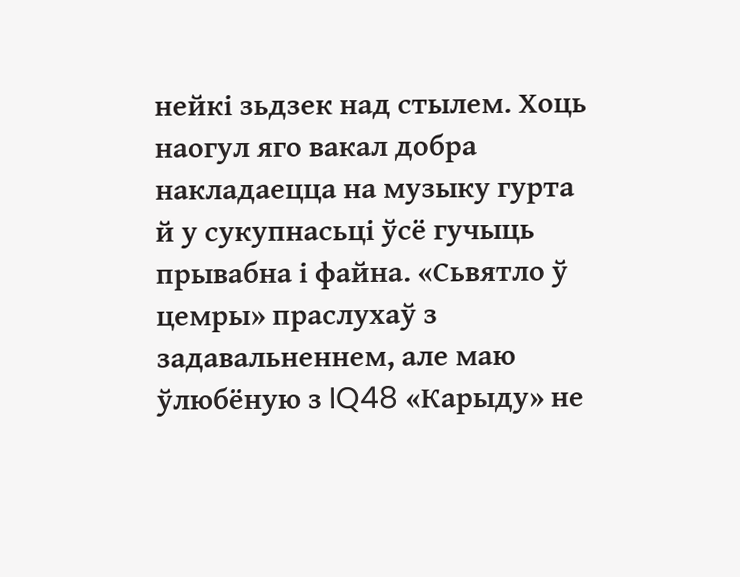нейкі зьдзек над стылем. Хоць наогул яго вакал добра накладаецца на музыку гурта й у сукупнасьці ўсё гучыць прывабна і файна. «Сьвятло ў цемры» праслухаў з задавальненнем, але маю ўлюбёную з IQ48 «Карыду» не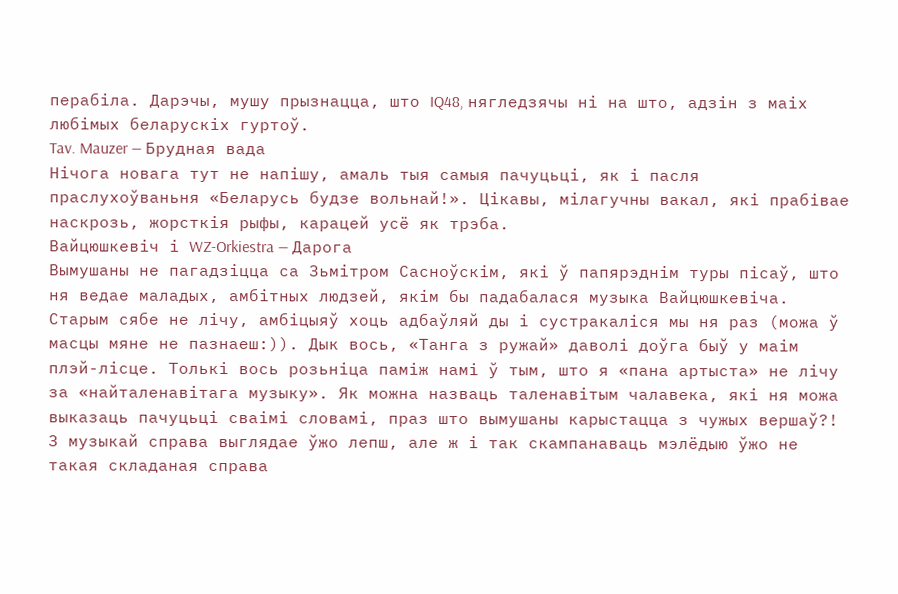перабіла. Дарэчы, мушу прызнацца, што IQ48, нягледзячы ні на што, адзін з маіх любімых беларускіх гуртоў.
Tav. Mauzer — Брудная вада
Нічога новага тут не напішу, амаль тыя самыя пачуцьці, як і пасля праслухоўваньня «Беларусь будзе вольнай!». Цікавы, мілагучны вакал, які прабівае наскрозь, жорсткія рыфы, карацей усё як трэба.
Вайцюшкевіч і WZ-Orkiestra — Дарога
Вымушаны не пагадзіцца са Зьмітром Сасноўскім, які ў папярэднім туры пісаў, што ня ведае маладых, амбітных людзей, якім бы падабалася музыка Вайцюшкевіча. Старым сябе не лічу, амбіцыяў хоць адбаўляй ды і сустракаліся мы ня раз (можа ў масцы мяне не пазнаеш:)). Дык вось, «Танга з ружай» даволі доўга быў у маім плэй-лісце. Толькі вось розьніца паміж намі ў тым, што я «пана артыста» не лічу за «найталенавітага музыку». Як можна назваць таленавітым чалавека, які ня можа выказаць пачуцьці сваімі словамі, праз што вымушаны карыстацца з чужых вершаў?! З музыкай справа выглядае ўжо лепш, але ж і так скампанаваць мэлёдыю ўжо не такая складаная справа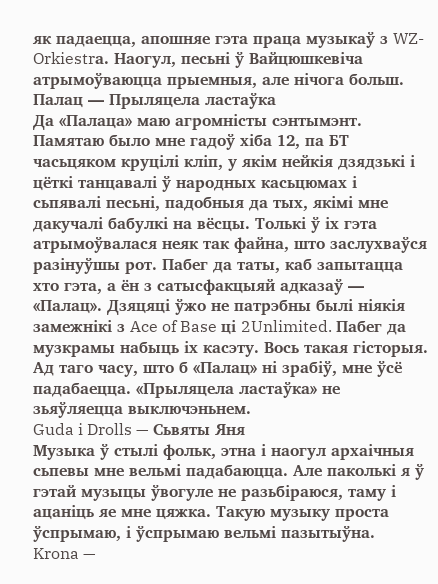як падаецца, апошняе гэта праца музыкаў з WZ-Orkiestrа. Наогул, песьні ў Вайцюшкевіча атрымоўваюцца прыемныя, але нічога больш.
Палац — Прыляцела ластаўка
Да «Палаца» маю агромністы сэнтымэнт. Памятаю было мне гадоў хіба 12, па БТ часьцяком круцілі кліп, у якім нейкія дзядзькі і цёткі танцавалі ў народных касьцюмах і сьпявалі песьні, падобныя да тых, якімі мне дакучалі бабулкі на вёсцы. Толькі ў іх гэта атрымоўвалася неяк так файна, што заслухваўся разінуўшы рот. Пабег да таты, каб запытацца хто гэта, а ён з сатысфакцыяй адказаў — «Палац». Дзяцяці ўжо не патрэбны былі ніякія замежнікі з Ace of Base ці 2Unlimited. Пабег да музкрамы набыць іх касэту. Вось такая гісторыя. Ад таго часу, што б «Палац» ні зрабіў, мне ўсё падабаецца. «Прыляцела ластаўка» не зьяўляецца выключэньнем.
Guda i Drolls — Сьвяты Яня
Музыка ў стылі фольк, этна і наогул архаічныя сьпевы мне вельмі падабаюцца. Але паколькі я ў гэтай музыцы ўвогуле не разьбіраюся, таму і ацаніць яе мне цяжка. Такую музыку проста ўспрымаю, і ўспрымаю вельмі пазытыўна.
Krona —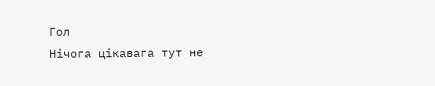Гол
Нічога цікавага тут не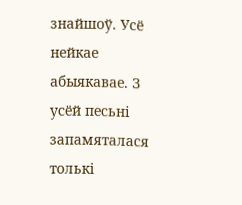знайшоў. Усё нейкае абыякавае. З усёй песьні запамяталася толькі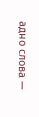адно слова —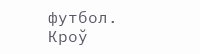футбол.
Кроў